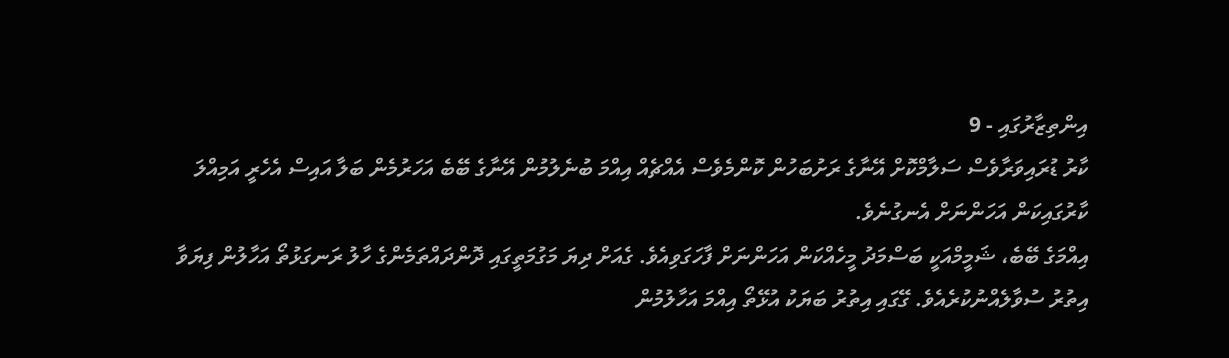އިންތިޒާރުގައި - 9
ކާރު ޑުރައިވަރާވެސް ސަލާމްކޮށް އޭނާގެ ރަށުބަހުން ކޮންމެވެސް އެއްޗެއް އިއްމަ ބުނެލުމުން އޭނާގެ ބޭބެ އަހަރުމެން ބަލާ އައިސް އެހެރީ އަމިއްލަ ކާރުގައިކަން އަހަންނަށް އެނގުނެވެ.
އިއްމަގެ ބޭބެ، ޝަމީމްއަކީ ބަސްމަދު މީހެއްކަން އަހަންނަށް ފާހަގަވިއެވެ. ގެއަށް ދިޔަ މަގުމަތީގައި ދޮންދައްތަމެންގެ ހާލު ރަނގަޅުތޯ އަހާލުން ފިޔަވާ އިތުރު ސުވާލެއްނުކުރެއެވެ. ގޭގައި އިތުރު ބަޔަކު އުޅޭތޯ އިއްމަ އަހާލުމުން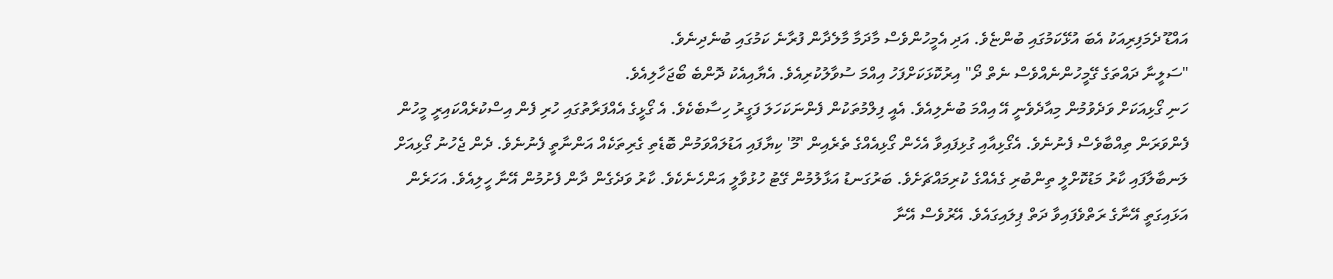އައްޑޫ ދެމަފިރިއަކު އެބަ އުޅޭކަމުގައި ބުންޏެވެ. އަދި އެމީހުންވެސް މާދަމާ މާލެދާން ފުރާނެ ކަމުގައި ބުނެދިނެވެ.
"ސަލީނާ ދައްތަގެ ގޭމީހުންނެއްވެސް ނެތް ދޯ" އިރުކޮޅަކަށްފަހު އިއްމަ ސުވާލުކުރިއެވެ. އެޔާއިއެކު ދޮންބެ ބޯޖަހާލިއެވެ.
ހަނި ގޯޅިއަކަށް ވަދެވުމުން މިއާދެވެނީ އޭ އިއްމަ ބުނެލިއެވެ. އެއީ ފިލްމުތަކުން ފެންނަކަހަލަ ފަގީރު ހިސާބެކެވެ. އެ ގޯޅީގެ އެއްފަރާތުގައި ހުރި ފެން އިސްކުރެއްކައިރީ މީހުން ފެންވަރަން ތިއްބާވެސް ފެނުނެވެ. އެގޯޅިއާއި ގުޅިފައިވާ އެހެން ގޯޅިއެއްގެ ތެރެއިން 'މޫ' ކިޔާފައި އަޑުލައްވަމުން ބޮޑެތި ގެރިތަކެއް އަންނާތީ ފެނުނެވެ. ދެން ޖެހުނު ގޯޅިއަށް ލަނބާލާފައި ކާރު މަޑުކޮށްލީ ތިންބުރި ގެއެއްގެ ކުރިމައްޗަށެވެ. ބަރުގަނޑު އަޅާލުމުން ގޭޓު ހުޅުވާލީ އަންހެނެކެވެ. ކާރު ވަދެގެން ދާން ފެށުމުން އޭނާ ހީލިއެވެ. އަހަރެން އަޅައިގަތީ އޭނާގެ ރަތްވެފައިވާ ދަތް ޕިލައިގައެވެ. އޭރުވެސް އޭނާ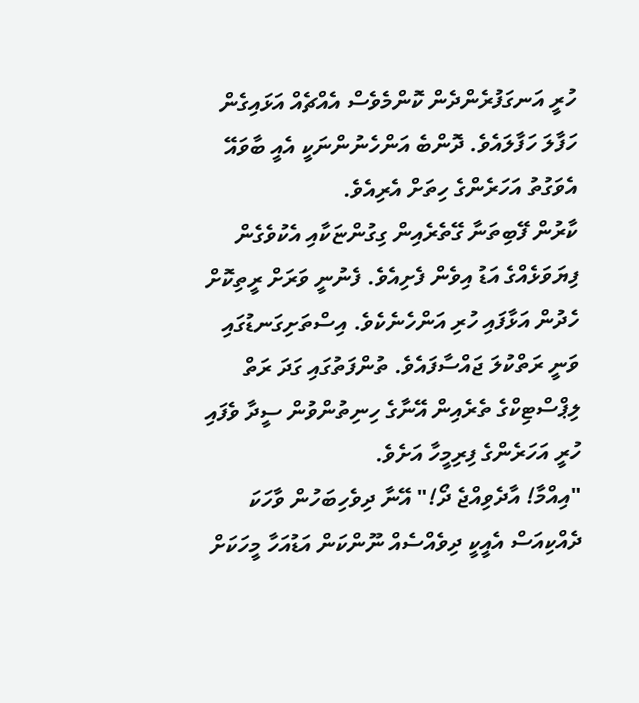ހުރީ އަނގަފުރެންދެން ކޮންމެވެސް އެއްޗެއް އަޅައިގެން ހަފާލަ ހަފާލައެވެ. ދޮންބެ އަންހެނުންނަކީ އެއީ ބާވައޭ އެވަގުތު އަހަރެންގެ ހިތަށް އެރިއެވެ.
ކާރުން ފޭބިތަނާ ގޭތެރެއިން ގިގުންޏަކާއި އެކުވެގެން ފިޔަވަޅެއްގެ އަޑު އިވެން ފެށިއެވެ. ފެނުނީ ވަރަށް ރީތިކޮށް ހެދުން އަޅާފައި ހުރި އަންހެނެކެވެ. އިސްތަށިގަނޑުގައި ވަނީ ރަތްކުލަ ޖައްސާފައެވެ. ތުންފަތުގައި ގަދަ ރަތް ލިޕްސްޓިކްގެ ތެރެއިން އޭނާގެ ހިނިތުންވުން ސީދާ ވެފައި ހުރީ އަހަރެންގެ ފިރިމީހާ އަށެވެ.
"އިއްމާ! އާދެވިއްޖެ ދޯ!" އޭނާ ދިވެހިބަހުން ވާހަކަ ދެއްކިއަސް އެއީކީ ދިވެއްސެއް ނޫންކަން އަޑުއަހާ މީހަކަށް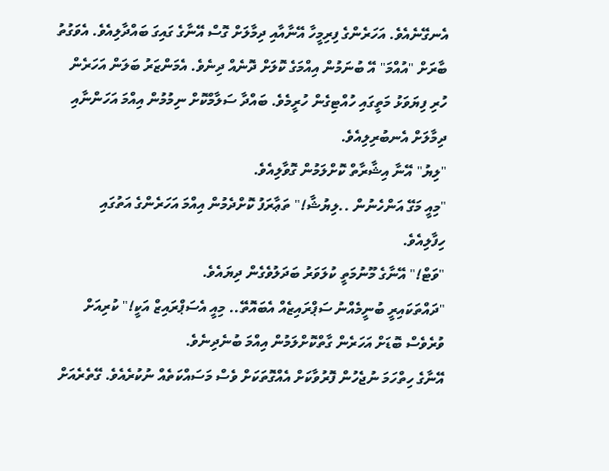އެނގޭނެއެވެ. އަހަރެންގެ ފިރިމީހާ އޭނާއާއި ދިމާލަށް ގޮސް އޭނާގެ ގައިގަ ބައްދާލިއެވެ. އެވަގުތު ބާރަށް "އުއްމަ" އޭ ބުނަމުން އިއްމަގެ ކޮލަށް ދޮނެއް ދިނެވެ. އެމަންޒަރު ބަލަން އަހަރެން ހުރި ފިޔަވަޅު މަތީގައި ހުއްޓިގެން ހުރީމެވެ. ބައްދާ ސަލާމްކޮށް ނިމުމުން އިއްމަ އަހަންނާއި ދިމާލަށް އެނބުރިލިއެވެ.
"ލިޔު" އޭނާ އިޝާރާތް ކޮށްލަމުން ގޮވާލިއެވެ.
"މިއީ މަގޭ އަންހެނުން ..ލިޔުޝާ!" ތަޢާރަފު ކޮށްދެމުން އިއްމަ އަހަރެންގެ އަތުގައި ހިފާލިއެވެ.
"ވަޓް!" އޭނާގެ މޫނުމަތީ ކުލަވަރު ބަދަލުވެގެން ދިޔައެވެ.
"ދައްތަކައިރީ ބުނީމެއްނު ސަޕްރައިޒެއް އެބައޮތޭ.. މިއީ އެސަޕްރައިޒް އަކީ!" ކުރިއަށް ވުރެވެސް ބޮޑަށް އަހަރެން ގާތްކޮށްލަމުން އިއްމަ ބުނެދިނެވެ.
އޭނާގެ ހިތްހަމަ ނުޖެހުން ފޮރުވާކަށް އެއްގޮތަކަށް ވެސް މަސައްކަތެއް ނުކުރެއެވެ. ގޭތެރެއަށް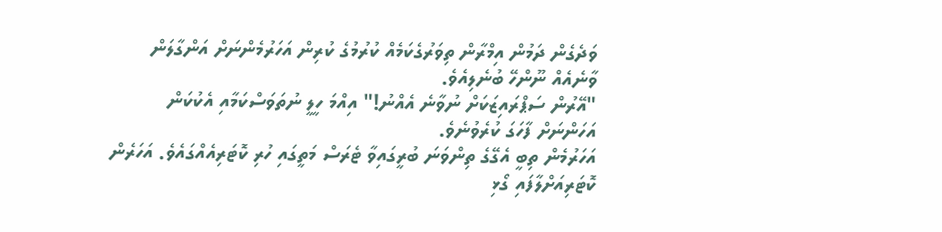ވަދެގެން ދަމުން އިމްރާން ތިވަރުގެކަމެއް ކުރުމުގެ ކުރިން އަހަރުމެންނަށް އަންގާލަން ވާނެއެއް ނޫންހޭ ބުނެލިއެވެ.
"އޭރުން ސަޕްރައިޒަކަށް ނުވާނެ އެއްނު!" އިއްމަ ހީލީ ނުތަވަސްކަމާއި އެކުކަން އަހަންނަށް ފާހަގަ ކުރެވުނެވެ.
އަހަރުމެން ތިބީ އެގޭގެ ތިންވަނަ ބުރީގައިވާ ޓެރަސް މަތީގައި ހުރި ކޮޓަރިއެއްގައެވެ. އަހަރެން ކޮޓަރިއަށްލާފައި ގޯޅި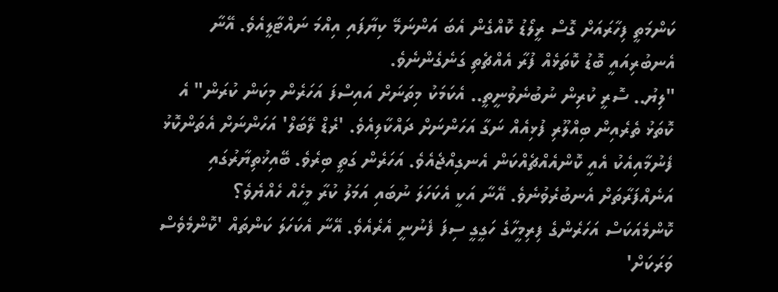ކަންމަތީ ފިހާރައަށް ގޮސް ރީލޯޑު ކޮއްގެން އެބަ އަންނަމޭ ކިޔާފައި އިއްމަ ނައްޓާލީއެވެ. އޭނާ އެނބުރިއައީ ބޮޑު ކޮތަޅެއް ފުރާ އެއްޗެތި ގަނެގެންނެވެ.
"ލިޔު.. ސޮރީ ކުރިން ނުބުނެވުނީތީ.. އެކަމަކު މިތަނަށް އައިސްފަ އަހަރެން މިކަން ކުރަން" އެ ކޮތަޅު ތެރެއިން ބިއްލޫރި ފުޅިއެއް ނަގާ އަހަންނަށް ދައްކާލިއެވެ. 'ރެޑް ލޭބަލް' އަހަންނަށް އެތަންކޮޅު ފެނުމާއިއެކު އެއީ ކޮންއެއްޗެއްކަން އެނގިއްޖެއެވެ. އަހަރެން ގަތީ ބިރެވެ. ބޭއިޚުތިޔާރުގައި އަނެއްފަރާތަށް އެނބުރެވުނެވެ. އޭނާ އަކީ އެކަހަލަ ނުބައި އަމަލު ކުރާ މީހެއް ހެއްޔެވެ؟
ކޮންމެއަކަސް އަހަރެންގެ ފިރިމީހާގެ ހަގީގީ ސިފަ ފެނުނީ އެރެއެވެ. އޭނާ އެކަހަލަ ކަންތައް 'ކޮންމެވެސް ވަރަކަށް'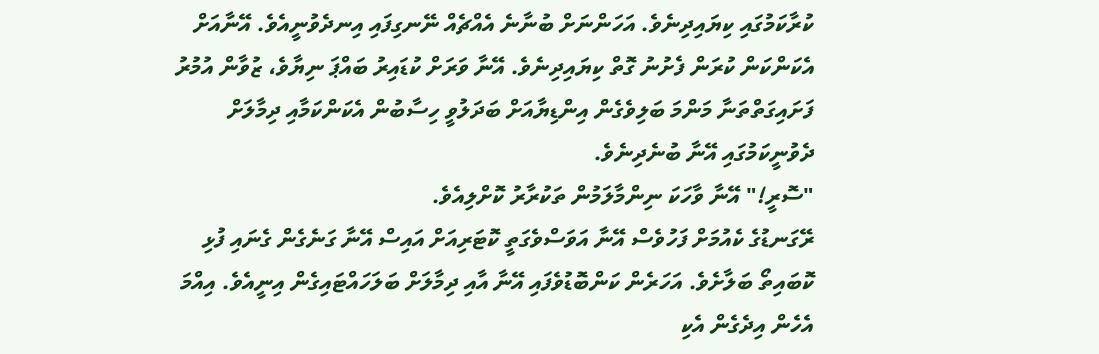ކުރާކަމުގައި ކިޔައިދިނެވެ. އަހަންނަށް ބުނާނެ އެއްޗެއް ނޭނގިފައި އިނދެވުނީއެވެ. އޭނާއަށް އެކަންކަން ކުރަން ފެށުނު ގޮތް ކިޔައިދިނެވެ. އޭނާ ވަރަށް ކުޑައިރު ބައްޕަ ނިޔާވެ، ޒުވާން އުމުރު ފަށައިގަތްތަނާ މަންމަ ބަލިވެގެން އިންޑިޔާއަށް ބަދަލުވީ ހިސާބުން އެކަންކަމާއި ދިމާލަށް ދެވުނީކަމުގައި އޭނާ ބުނެދިނެވެ.
"ސޮރީ!" އޭނާ ވާހަކަ ނިންމާލަމުން ތަކުރާރު ކޮށްލިއެވެ.
ރޭގަނޑުގެ ކެއުމަށް ފަހުވެސް އޭނާ އަވަސްވެގަތީ ކޮޓަރިއަށް އައިސް އޭނާ ގަނެގެން ގެނައި ފުޅި ކޮބައިތޯ ބަލާށެވެ. އަހަރެން ކަންބޮޑުވެފައި އޭނާ އާއި ދިމާލަށް ބަލަހައްޓައިގެން އިނީއެވެ. އިއްމަ އެހެން އިދެގެން އެކި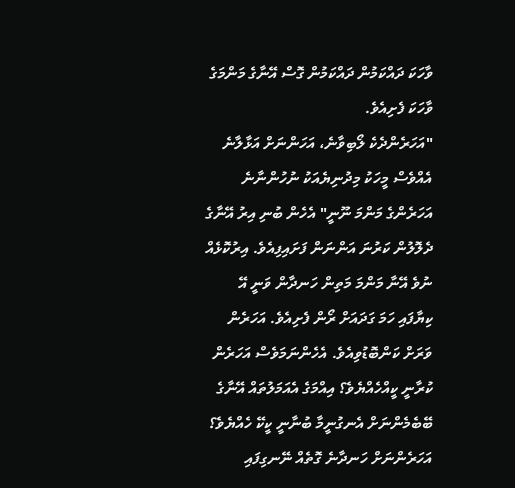ވާހަކަ ދައްކަމުން ދައްކަމުން ގޮސް އޭނާގެ މަންމަގެ ވާހަކަ ފެށިއެވެ.
"އަހަރެންދެކެ ލޯބިވާނެ، އަހަންނަށް އަޅާލާނެ އެއްވެސް މީހަކު މިދުނިޔެއަކު ނުހުންނާނެ އަހަރެންގެ މަންމަ ނޫނީ" އެހެން ބުނި އިރު އޭނާގެ ދެލޮލުން ކަރުނަ އަންނަން ފަށައިފިއެވެ. އިރުކޮޅެއް ނުވެ އޭނާ މަންމަ މަތިން ހަނދާން ވަނީ އޭ ކިޔާފައި ހަމަ ގަދައަށް ރޯން ފެށިއެވެ. އަހަރެން ވަރަށް ކަންބޮޑުވިއެވެ. އެހެންނަމަވެސް އަހަރެން ކުރާނީ ކީއްހެއްޔެވެ؟ އިއްމަގެ އެއަމަލުތައް އޭނާގެ ބޭބެމެންނަށް އެނގުނީމާ ބުނާނީ ކީކޭ ހެއްޔެވެ؟
އަހަރެންނަށް ހަނދާނެ ގޮތެއް ނޭނގިފައި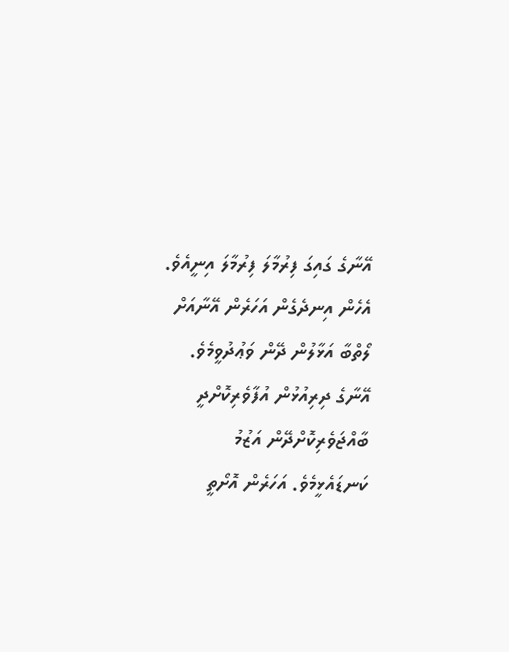އޭނާގެ ގައިގަ ފިރުމާލަ ފިރުމާލަ އިނީއެވެ. އެހެން އިނދެގެން އަހަރެން އޭނާއަށް ލޯތްބާ އަޅާލުން ދޭން ވަޢުދުވީމެވެ. އޭނާގެ ދިރިއުޅުން އުފާވެރިކޮށްދީ ބާއްޖަވެރިކޮށްދޭން އަޒުމު ކަނޑައެޅީމެވެ. އަހަރެން އޮށޯތީ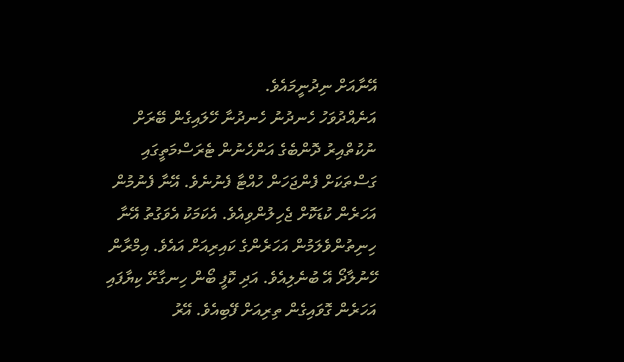އޭނާއަށް ނިދުނީމައެވެ.
އަނެއްދުވަހު ހެނދުނު ހެނދުނާ ހޭލައިގެން ބޭރަށް ނުކުތްއިރު ދޮންބެގެ އަންހެނުން ޓެރަސްމަތީގައި ގަސްތަކަށް ފެންޖަހަން ހުއްޓާ ފެނުނެވެ. އޭނާ ފެނުމުން އަހަރެން ކުޑަކޮށް ޖެހިލުންވިއެވެ. އެކަމަކު އެވަގުތު އޭނާ ހިނިތުންވެލަމުން އަހަރެންގެ ކައިރިއަށް އައެވެ. އިމްރާން ހޭނުލާދޯ އޭ ބުނެލިއެވެ. އަދި ކޮފީ ބޯން ހިނގާށޭ ކިޔާފައި އަހަރެން ގޮވައިގެން ތިރިއަށް ފޭބިއެވެ. އޭރު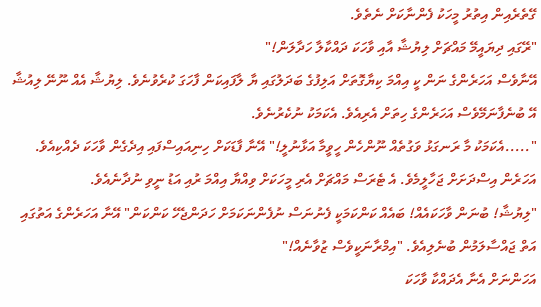ގޭތެރެއިން އިތުރު މީހަކު ފެންނާކަށް ނެތެވެ.
"ރޭގައި ދިޔައީމޭ މައްޗަށް ލިޔުޝާ އާއި ވާހަކަ ދައްކާލާ ހަދާލަން!"
އޭނާވެސް އަހަރެންގެ ނަން ކީ އިއްމަ ކިޔާގޮތަށް އަލިފުގެ ބަދަލުގައި ޔާ ލާފައިކަން ފާހަގަ ކުރެވުނެވެ. ލިޔުޝާ އެއް ނޫނޭ ލިއުޝާ އޭ ބުނެފާނަމޭވެސް އަހަރެންގެ ހިތަށް އެރިއެވެ. އެކަމަކު ނުކެރުނެވެ.
".....އެކަމަކު މާ ރަނގަޅު ވަގުތެއް ނޫންހެން ހީވީމާ އަޅާނުލީ!" އޭނާ ފާޑަކަށް ހިނިއައިސްފައި އިދެގެން ވާހަކަ ދެއްކިއެވެ. އަހަރެން އިސްދަށަށް ޖަހާލީމެވެ. އެ ޓެރަސް މައްޗަށް އެރި މީހަކަށް ވިއްޔާ އިއްމަ ރުއި އަޑު ނީވި ނުދާނެއެވެ.
"ލިޔުޝާ! ބުނަން ވާހަކައެއް! ބައެއް ކަންކަމަކީ ފެނުނަސް ނުފެންނަކަމަށް ހަދަންޖެހޭ ކަންކަން" އޭނާ އަހަރެންގެ އަތުގައި އަތް ޖައްސާލަމުން ބުނެލިއެވެ. "އިމްރާނަކީވެސް ޒުވާނެއް!"
އަހަންނަށް އެނާ އެދައްކާ ވާހަކަ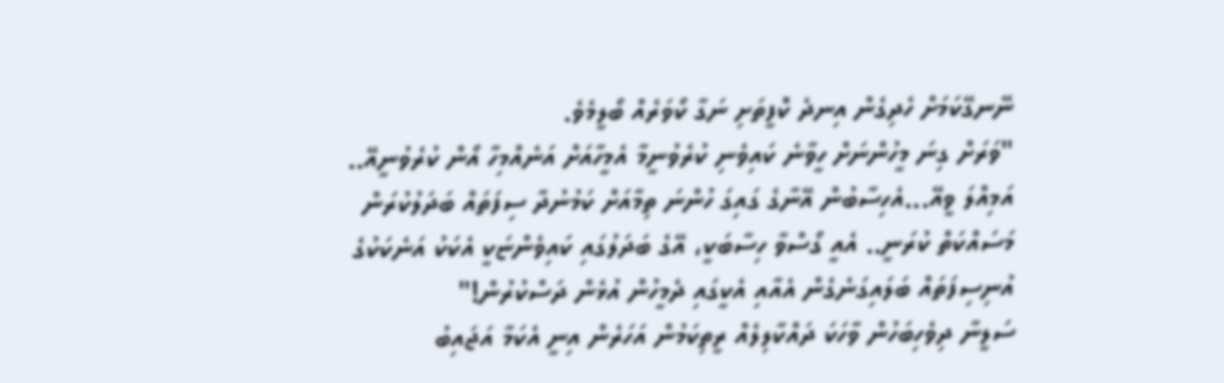ނޭނގޭކަމަށް ހެދިގެން އިނދެ ކޮފީތަށި ނަގާ ކޯވަރެއް ބޯލީމެވެ.
"ވަރަށް ގިނަ މީހުންނަށް ހީވާނެ ކައިވެނި ކުރެވުނީމާ އެމީހާއަށް އަނެއްމިހާ އޯން ކުރެވުނީއޭ.. އަމިއްލަ ވީއޭ...އެހިސާބުން އޭނާގެ ގައިގަ ހުންނަ ތިމާއަށް ކަމުނުދާ ސިފަތައް ބަދަލުކުރަން މަސައްކަތް ކުރަނީ.. އެއީ ގޯސްވާ ހިސާބަކީ، އޭގެ ބަދަލުގައި ކައިވެންޏަކީ އެކަކު އަނެކަކުގެ އުނިސިފަތައް ބަލައިގަނެގެން އެއާއި އެކީގައި ދެމީހުން އުޅެން ދަސްކުރުން!"
ސަލީނާ ދިވެހިބަހުން ވާހަކަ ދައްކާލިލެއް ރީތިކަމުން އަހަރެން އިނީ އެކަމާ އަޖައިބު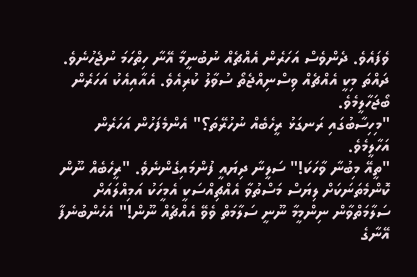ވެފައެވެ. ދެންވެސް އަހަރެން އެއްޗެއް ނުބުނީމާ އޭނާ ހިތްހަމަ ނުޖެހުނެވެ. ދައްތަ މިކީ އެއްޗެއް ވިސްނިއްޖެތޯ ސުވާލު ކުރިއެވެ. އެއާއިއެކު އަހަރެން ބޯޖަހާލީމެވެ.
"މިހިސާބުގައި ރަނގަޅު ރީހެބެއް ނުހުރޭތަ؟" އެންމެފަހުން އަހަރެން އަހާލީމެވެ.
"ތީއޭ މިބުނާ ވާހަކަ!" ސަލީނާ ދިޔައީ ފުންމައިގެންނެވެ. "ރީހެބެއް ނޫން ކޮންމެތަނަކަށް ލިޔަސް މަސްތުވާ އެއްޗިއްސަކީ އެމީހަކު އަމިއްލައަށް ސަލާމަތްވާން ނިންމީމާ ނޫނީ ސަލާމަތް ވެވޭ އެއްޗެއް ނޫން!" އެހެންބުނެފާ އޭނާގެ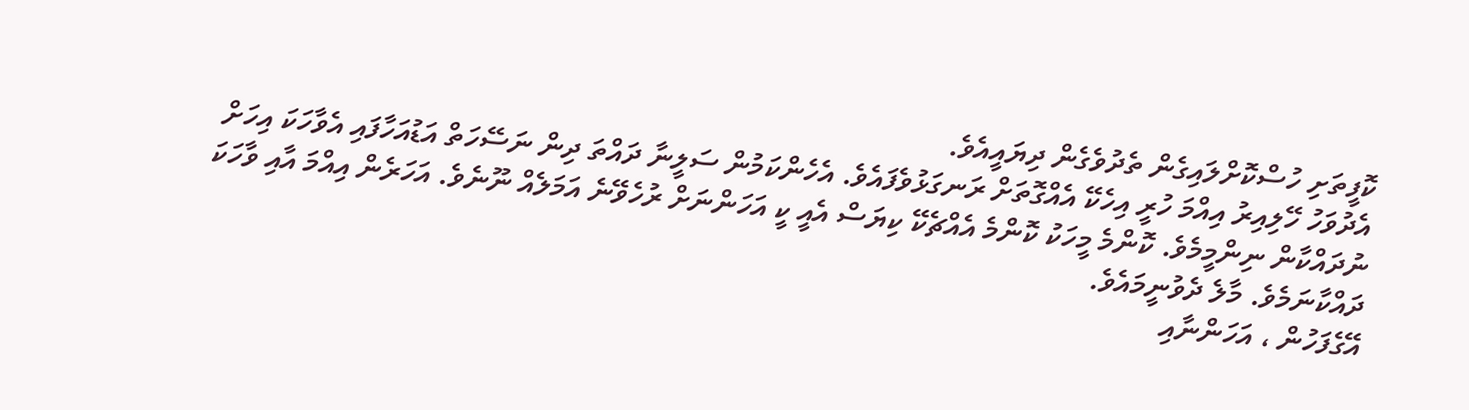ކޮފީތަށި ހުސްކޮށްލައިގެން ތެދުވެގެން ދިޔައީއެވެ.
އެދުވަހު ހޭލިއިރު އިއްމަ ހުރީ އިހެކޭ އެއްގޮތަށް ރަނގަޅުވެފައެވެ. އެހެންކަމުން ސަލީނާ ދައްތަ ދިން ނަސޭހަތް އަޑުއަހާފައި އެވާހަކަ އިހަށް ނުދައްކާން ނިންމީމެވެ. ކޮންމެ މީހަކު ކޮންމެ އެއްޗެކޭ ކިޔަސް އެއީ ކީ އަހަންނަށް ރުހެވޭނެ އަމަލެއް ނޫނެވެ. އަހަރެން އިއްމަ އާއި ވާހަކަ ދައްކާނަމެވެ. މާލެ ދެވުނީމައެވެ.
އޭގެފަހުން ، އަހަންނާއި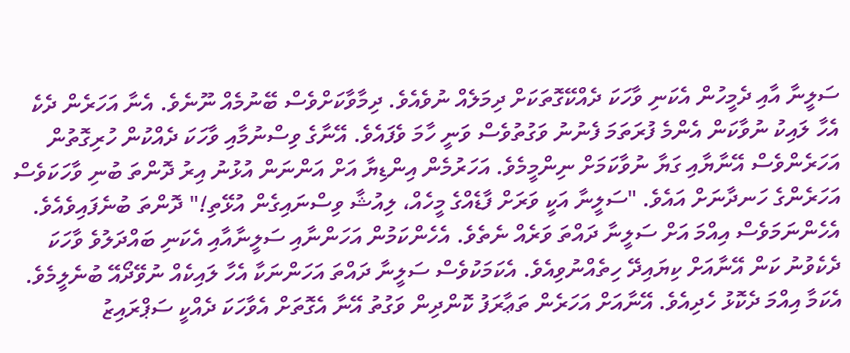ސަލީނާ އާއި ދެމީހުން އެކަނި ވާހަކަ ދެއްކޭގޮތަކަށް ދިމަލެއް ނުވެއެވެ. ދިމާވާކަށްވެސް ބޭނުމެއް ނޫނެވެ. އެނާ އަހަރެން ދެކެ އެހާ ލައިކު ނުވާކަން އެންމެ ފުރަތަމަ ފެނުނު ވަގުތުވެސް ވަނީ ހާމަ ވެފައެވެ. އޭނާގެ ވިސްނުމާއި ވާހަކަ ދެއްކުން ހުރިގޮތުން އަހަރެންވެސް އޭނާޔާއި ގަޔާ ނުވާކަމަށް ނިންމީމެވެ. އަހަރުމެން އިންޑިޔާ އަށް އަންނަން އުޅުނު އިރު ދޮންތަ ބުނި ވާހަކަވެސް އަހަރެންގެ ހަނދާނަށް އައެވެ. "ސަލީނާ އަކީ ވަރަށް ފާޑެއްގެ މީހެއް، ލިއުޝާ ވިސްނައިގެން އުޅޭތި!" ދޮންތަ ބުނެފައިވެއެވެ.
އެހެންނަމަވެސް އިއްމަ އަށް ސަލީނާ ދައްތަ ވަރެއް ނެތެވެ. އެހެންކަމުން އަހަންނާއި ސަލީނާއާއި އެކަނި ބައްދަލުވެ ވާހަކަ ދެކެވުނު ކަން އޭނާއަށް ކިޔައިދޭ ހިތެއްނުވިއެވެ. އެކަމަކުވެސް ސަލީނާ ދައްތަ އަހަންނަކާ އެހާ ލައިކެއް ނުވޭދޯއޭ ބުނެލީމެވެ. އެކަމާ އިއްމަ ދެކޮޅު ހެދިއެވެ. އޭނާއަށް އަހަރެން ތަޢާރަފު ކޮންދިން ވަގުތު އޭނާ އެގޮތަށް އެވާހަކަ ދެއްކީ ސަޕްރައިޒު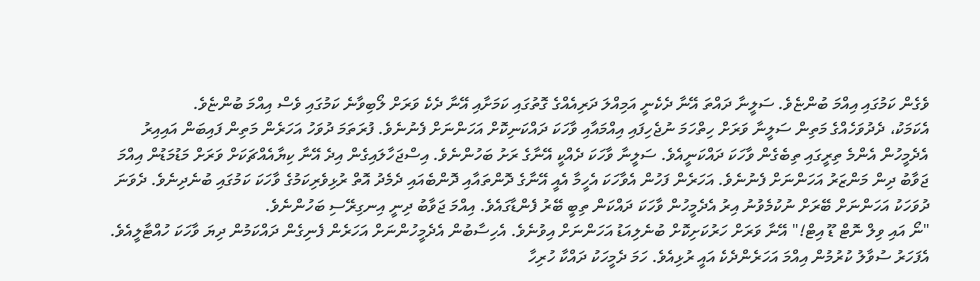ވެގެން ކަމުގައި އިއްމަ ބުންޏެވެ. ސަލީނާ ދައްތަ އޭނާ ދެކެނީ އަމިއްލަ ދަރިއެއްގެ ގޮތުގައި ކަމަށާއި އޭނާ ދެކެ ވަރަށް ލޯބިވާނެ ކަމުގައި ވެސް އިއްމަ ބުންޏެވެ.
އެކަމަކު، ދެދުވަހެއްގެ މަތިން ސަލީނާ ވަރަށް ހިތްހަމަ ނުޖެހިފައި އިއްމައާއި ވާހަކަ ދައްކަނިކޮށް އަހަންނަށް ފެނުނެވެ. ފުރަތަމަ ދުވަހު އަހަރެން މަތިން ފައިބަން އައިއިރު އެދެމީހުން އެންމެ ތިރީގައި ތިބެގެން ވާހަކަ ދައްކަނީއެވެ. ސަލީނާ ވާހަކަ ދެއްކީ އޭނާގެ ރަށު ބަހުންނެވެ. އިސްޖަހާލައިގެން އިދެ އޭނާ ކިޔާއެއްޗަކަށް ވަރަށް މަޑުމަޑުން އިއްމަ ޖަވާބު ދިން މަންޒަރު އަހަންނަށް ފެނުނެވެ. އަހަރެން ފަހުން އެވާހަކަ އެހީމާ އެއީ އޭނާގެ ދޮންތައާއި ދޮންބެއައި ދެމެދު އޮތް ރުޅިވެރިކަމުގެ ވާހަކަ ކަމުގައި ބުނެދިނެވެ. ދެވަނަ ދުވަހަކު އަހަންނަށް ބޭރަށް ނުކުމެވުނު އިރު އެދެމީހުން ވާހަކަ ދައްކަން ތިބީ ބޭރު ފެންޑާގައެވެ. އިއްމަ ޖަވާބު ދިނީ އިނގިރޭސި ބަހުންނެވެ.
"ނޯ އައި ވިލް ނޮޓް ޑޫ އިޓް!" އޭނާ ވަރަށް ހަރުކަށިކޮށް ބުނެލިއަޑު އަހަންނަށް އިވުނެވެ. އެހިސާބުން އެދެމީހުންނަށް އަހަރެން ފެނިގެން ދައްކަމުން ދިޔަ ވާހަކަ ހުއްޓާލީއެވެ. އެފަހަރު ސުވާލު ކުރުމުން އިއްމަ އަހަރެންދެކެ އައީ ރުޅިއެވެ. ހަމަ ދެމީހަކު ދައްކާ ހުރިހާ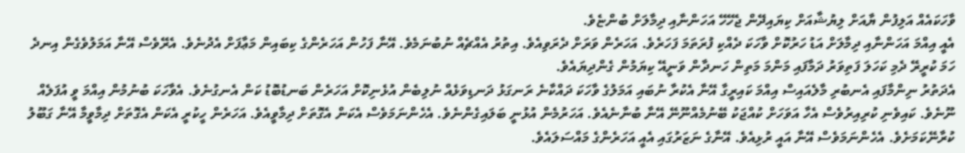ވާހަކައެއް އަލިފުން ޔާއަށް ލިޔުޝާއަށް ކިޔައިދޭން ޖެހޭހޭ އަހަންނާއި ދިމާލަށް ބުންޏެވެ.
އެއީ އިއްމަ އަހަންނާއި ދިމާލަށް އަޑު ހަރުކޮށް ވާހަކަ ދެއްކި ފުރަތަމަ ފަހަރެވެ. އަހަރެން ވަރަށް ދެރަވިއެވެ. އިތުރު އެއްޗެއް ނުބުނަމެވެ. އޭނާ ފަހުން އަހަރެންގެ ކިބައިން މަޢާފަށް އެދުނެވެ. އެރޭވެސް އޭނާ އަމަލުވެގެން އިނދެ ހަމަ ކުރީރޭ ދެމި ކަހަލަ ފަތިވަރު ދަމާފައި މަންމަ މަތިން ހަނދާން ވަނީއޭ ކިޔަމުން ގެންދިޔައެވެ.
އެދަތުރު ނިންމާފައި އެނބުރި މާލެއައިސް އިއްމަ ކައިރީގާ އޭނާ އެކުރާ ނުބައި އަމަލުގެ ވާހަކަ ދައްކާނެ ރަނގަޅު ދަނޑިވަޅެއް ނުލިބެން އުޅެނިކޮށް އަހަރެން ބަނޑުބޮޑު ކަން އެނގުނެވެ. އެވާހަކަ ބުނުމުން އިއްމަ ވީ އުފަލެއް ނޫނެވެ. ކައިވެނި ކުރިއިރުވެސް އެހާ އަވަހަށް ކުއްޖަކު ބޭނުމެއްނޫނޭ އޭނާ ބުނާނެއެވެ. އަހަރުމެން އުޅުނީ ބަލައިގެންނެވެ. އެހެންނަމަވެސް އެކަން އެގޮތަށް ދިމާވީއެވެ. އަހަރެން ހީކުރީ އެކަން އެގޮތަށް ދިމާވީމާ އޭނާ ގަބޫލު ކުރާނޭކަމަށެވެ. އެހެންނަމަވެސް އޭނާ އައީ ރުޅިއެވެ. އޭނާގެ ނަޒަރުގައި އެއީ އަހަރެންގެ މައްސަލައެވެ.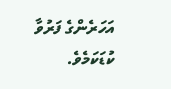އަހަރެންގެ ފަރުވާ ކުޑަކަމެވެ.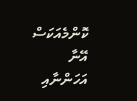ކޮންމެއަކަސް އޭނާ އަހަންނާއި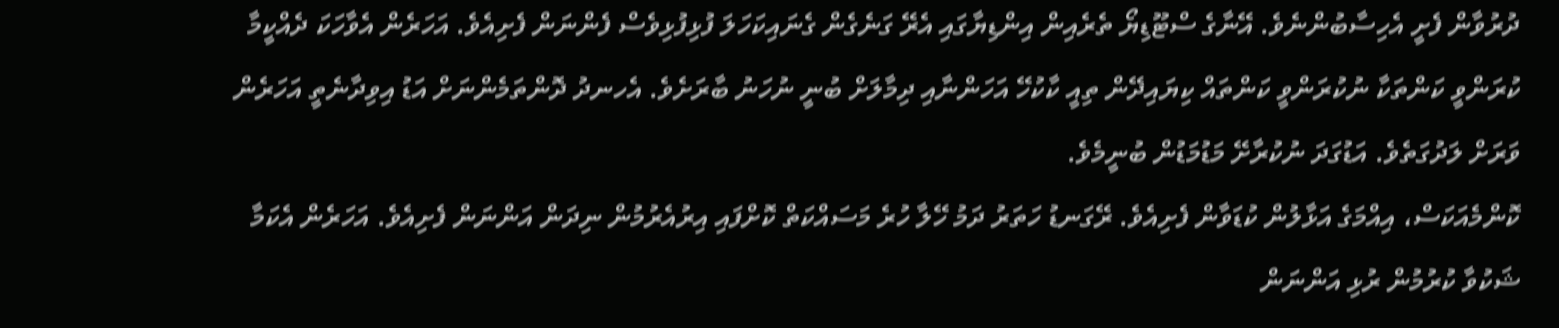ދުރުވާން ފެށީ އެހިސާބުންނެވެ. އޭނާގެ ސްޓޫޑިޔޯ ތެރެއިން އިންޑިޔާގައި އެރޭ ގަނެގެން ގެނައިކަހަލަ ފުޅިފުޅިވެސް ފެންނަން ފެށިއެވެ. އަހަރެން އެވާހަކަ ދެއްކީމާ ކުރަންވީ ކަންތަކާ ނުކުރަންވީ ކަންތައް ކިޔައިދޭން ތިއީ ކާކުހޭ އަހަންނާއި ދިމާލަށް ބުނީ ނުހަނު ބާރަށެވެ. އެހނދު ދޮންތަމެންނަށް އަޑު އިވިދާނެތީ އަހަރެން ވަރަށް ލަދުގަތެވެ. އަޑުގަދަ ނުކުރާށޭ މަޑުމަޑުން ބުނީމެވެ.
ކޮންމެއަކަސް، އިއްމަގެ އަޅާލުން ކުޑަވާން ފެށިއެވެ. ރޭގަނޑު ހަތަރު ދަމު ހޭލާ ހުރެ މަސައްކަތް ކޮށްފައި އިރުއެރުމުން ނިދަން އަންނަން ފެށިއެވެ. އަހަރެން އެކަމާ ޝަކުވާ ކުރުމުން ރުޅި އަންނަން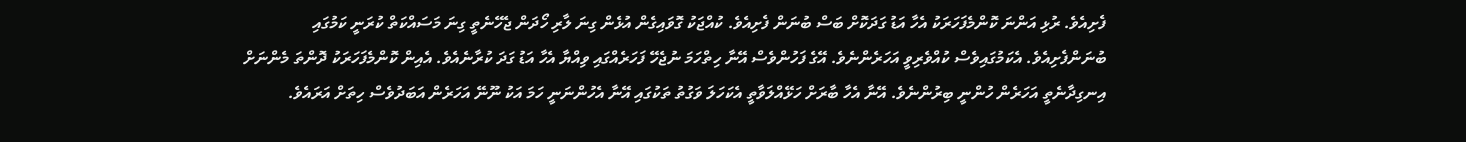ފެށިއެވެ. ރުޅި އަންނަ ކޮންމެފަހަރަކު އެހާ އަޑު ގަދަކޮށް ބަސް ބުނަން ފެށިއެވެ. ކުއްޖަކު ގޮވައިގެން އުޅެން ގިނަ ލާރި ހޯދަން ޖެހޭނެތީ ގިނަ މަސައްކަތް ކުރަނީ ކަމުގައި ބުނަންފެށިއެވެ. އެކަމުގައިވެސް ކުއްވެރިވީ އަހަރެންނެވެ. އޭގެ ފަހުންވެސް އޭނާ ހިތްހަމަ ނުޖެހޭ ފަހަރެއްގައި ވިއްޔާ އެހާ އަޑު ގަދަ ކުރާނެއެވެ. އެއިން ކޮންމެފަހަރަކު ދޮންތަ މެންނަށް އިނގިދާނެތީ އަހަރެން ހުންނީ ބިރުންނެވެ. އޭނާ އެހާ ބާރަށް ހަޅޭއްލަވާތީ އެކަހަލަ ވަގުތު ތަކުގައި އޭނާ އެހުންނަނީ ހަމަ އަކު ނޫނޭ އަހަރެން އަބަދުވެސް ހިތަށް އަރައެވެ.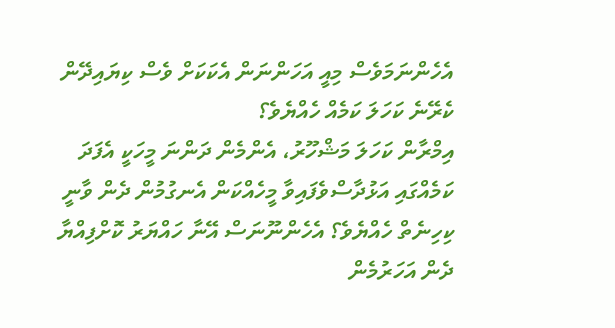އެހެންނަމަވެސް މިއީ އަހަންނަން އެކަކަށް ވެސް ކިޔައިދޭން ކެރޭނެ ކަހަލަ ކަމެއް ހެއްޔެވެ؟
އިމްރާން ކަހަލަ މަޝްހޫރު، އެންމެން ދަންނަ މީހަކީ އެފަދަ ކަމެއްގައި އަޅުދާސްވެފައިވާ މީހެއްކަން އެނގުމުން ދެން ވާނީ ކިހިނެތް ހެއްޔެވެ؟ އެހެންނޫނަސް އޭނާ ހައްޔަރު ކޮށްފިއްޔާ ދެން އަހަރުމެން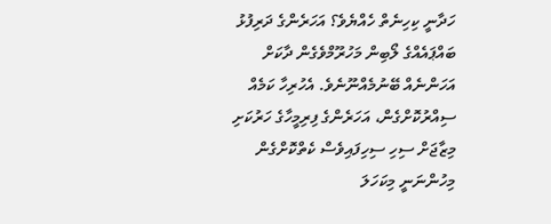ހަދާނީ ކިހިނެތް ހެއްޔެވެ؟ އަހަރެންގެ ދަރިފުޅު ބައްޕައެއްގެ ލޯބިން މަހުރޫމްވެގެން ދާކަށް އަހަންނެއް ބޭނުމެއްނޫނެވެ. އެހުރިހާ ކަމެއް ސިއްރުކޮށްގެން، އަހަރެންގެ ފިރިމީހާގެ ހަރުކަށި މިޒާޖަށް ސިހި ސިހިފައިވެސް ކެތްކޮށްގެން މިހުންނަނީ މިކަހަލަ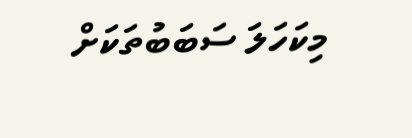މިކަހަލަ ސަބަބުތަކަށް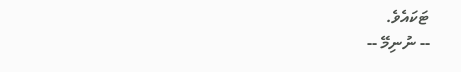ޓަކައެވެ.
-- ނުނިމޭ --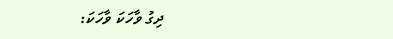ދިގު ވާހަކަ ވާހަކަ: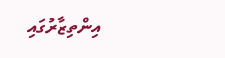އިންތިޒާރުގައި